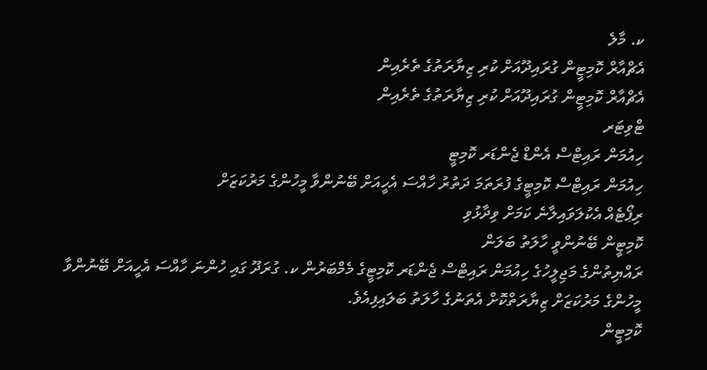ކ. މާލެ
އެޗްއާރް ކޮމިޓީން ގުރައިދޫއަށް ކުރި ޒިޔާރަތުގެ ތެރެއިން
އެޗްއާރް ކޮމިޓީން ގުރައިދޫއަށް ކުރި ޒިޔާރަތުގެ ތެރެއިން
ޓްވިޓަރ
ހިއުމަން ރައިޓްސް އެންޑް ޖެންޑަރ ކޮމިޓީ
ހިއުމަން ރައިޓްސް ކޮމިޓީގެ ފުރަތަމަ ދަތުރު ހާއްސަ އެހީއަށް ބޭނުންވާ މީހުންގެ މަރުކަޒަށް
ރިޕޯޓެއް އެކުލަވައިލާނެ ކަމަށް ވިދާޅުވި
ކޮމިޓީން ބޭނުންވީ ހާލަތު ބަލަން
ރައްޔިތުންގެ މަޖިލީހުގެ ހިއުމަން ރައިޓްސް ޖެންޑަރ ކޮމިޓީގެ މެމްބަރުން ކ. ގުރަދޫ ގައި ހުންނަ ހާއްސަ އެހީއަށް ބޭނުންވާ މީހުންގެ މަރުކަޒަށް ޒިޔާރަތްކޮށް އެތަނުގެ ހާލަތު ބަލައިފިއެވެ.
ކޮމިޓީން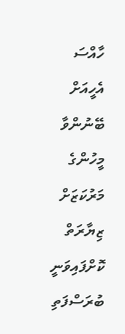ހާއްސަ އެހީއަށް ބޭނުންވާ މީހުންގެ މަރުކަޒަށް ޒިޔާރަތް ކޮށްފައިވަނީ ބުރަސްފަތި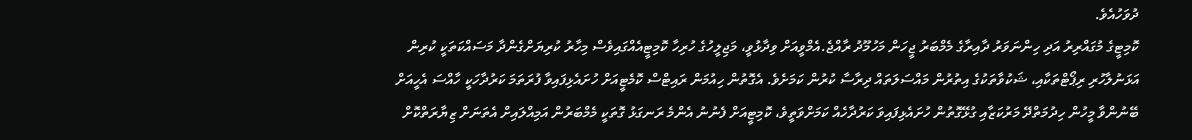ދުވަހުއެވެ.
ކޮމިޓީގެ މުގައްރިރު އަދި ހިންނަވަރު ދާއިރާގެ މެމްބަރު ޖީހަން މަހުމޫދު ރާއްޖެ.އެމްވީއަށް ވިދާޅުވީ، މަޖިލީހުގެ ހުރިހާ ކޮމިޓީއެއްގައިވެސް މިހާރު ކުރިޔަށްގެންދާ މަސައްކަތަކީ ކުރިން އަޅަނުލާހުރި ރިޕޯޓްތަކާއި، ޝަކުވާތަކުގެ އިތުރުން މައްސަލަތައް ދިރާސާ ކުރުން ކަމަށެވެ. އެގޮތުން ހިއުމަން ރައިޓްސް ކޮމެޓީއަށް ހުށައެޅިފައިވާ ފުރަތަމަ ކަރުދާހަކީ ހާއްސަ އެހީއަށް ބޭނުންވާ މީހުން ހިދުމަތްދޭ މަރުކަޒާއި ގުޅޭގޮތުން ހުށައެޅިފައިވަ ކަރުދާހެއް ކަމަށްވަތީވެ، ކޮމިޓީއަށް ފެނުނު އެންމެ ރަނގަޅު ގޮތަކީ މެމްބަރުން އަމިއްލައިށް އެތަނަށް ޒިޔާރަތްކޮށް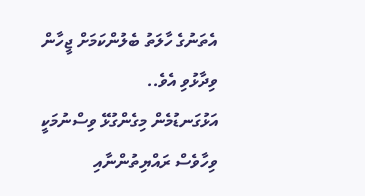އެތަނުގެ ހާލަތު ބެލުންކަމަށް ޖީހާން ވިދާޅުވި އެވެ..
އަޅުގަނޑުމެން މިގެންގުޅޭ ވިސްނުމަކީ ވިހާވެސް ރައްޔިތުންނާއި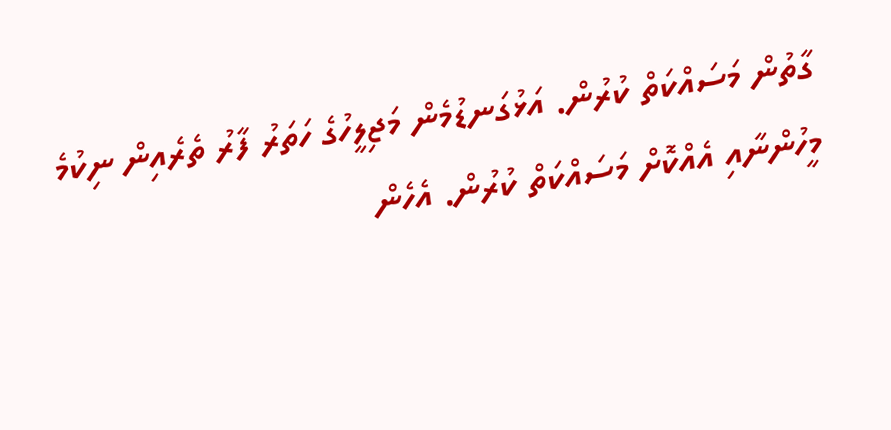ގާތުން މަސައްކަތް ކުރުން. އަޅުގަނޑުމެން މަޖިލީހުގެ ހަތަރު ފާރު ތެރެއިން ނިކުމެ މީހުންނާއި އެއްކޮށް މަސައްކަތް ކުރުން. އެހެން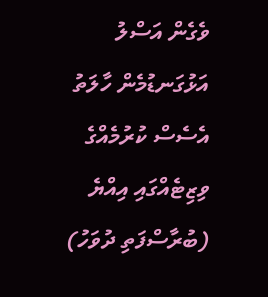ވެގެން އަސްލު އަޅުގަނޑުމެން ހާލަތު އެސެސް ކުރުމެއްގެ ވިޒިޓެއްގައި އިއްޔެ (ބުރާސްފަތި ދުވަހު)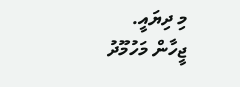މި ދިޔައީ.
ޖީހާން މަހުމޫދު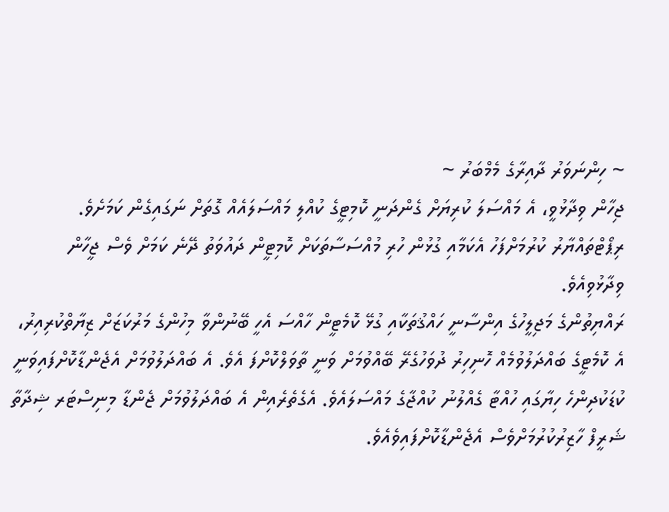~ ހިންނަވަރު ދާއިރާގެ މެމްބަރު ~
ޖިހާން ވިދާޅުވީ، އެ މައްސަލަ ކުރިޔަށް ގެންދަނީ ކޮމިޓީގެ ކުއްލި މައްސަލައެއް ގޮތަށް ނަގައިގެން ކަމަށެވެ. ރިޕޯޓްތައްޔާރު ކުރުމަށްފަހު އެކަމާއި ގުޅުން ހުރި މުއްސަސާތަކަށް ކޮމިޓީން ދައުވަތު ދޭނެ ކަމަށް ވެސް ޖީހާން ވިދާޅުވިއެވެ.
ރައްޔިތުންގެ މަޖިލީހުގެ އިންސާނީ ހައްޤުތަކާއި ގުޅޭ ކޮމެޓީން ހާއްސަ އެހީ ބޭނުންވާ މިހުންގެ މަރުކަޒަށް ޒިޔާތްކުރިއިރު، އެ ކޮމެޓީގެ ބައްދަލުވުމެއް ހޮނިހިރު ދުވަހުގެރޭ ބޭއްވުމަށް ވަނީ ތާވަލްކޮށްފަ އެވެ. އެ ބައްދަލުވުމަށް އެޖެންޑާކޮށްފައިވަނީ ކުޑަކުދިންހެ ހިޔާގައި ހުއްޓާ ގެއްލުނު ކުއްޖާގެ މައްސަލައެވެ. އެގެތެރެއިން އެ ބައްދަލުވުމަށް ޖެންޑާ މިނިސްޓަރ ޝިދާތާ ޝަރީފް ހާޒިރުކުރުމަށްވެސް އެޖެންޑާކޮށްފައިވެއެވެ.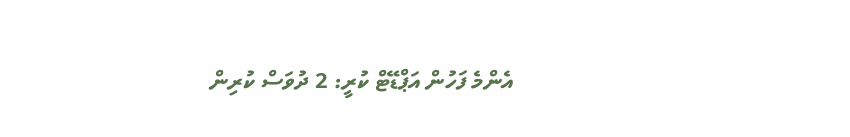އެންމެ ފަހުން އަޕްޑޭޓް ކުރީ: 2 ދުވަސް ކުރިން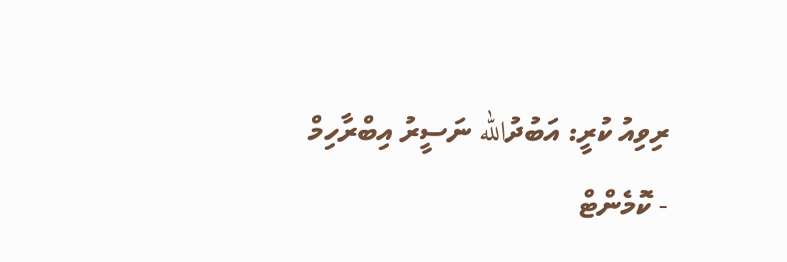ރިވިއު ކުރީ: އަބުދުالله ނަސީރު އިބްރާހިމް
- ކޮމެންޓް